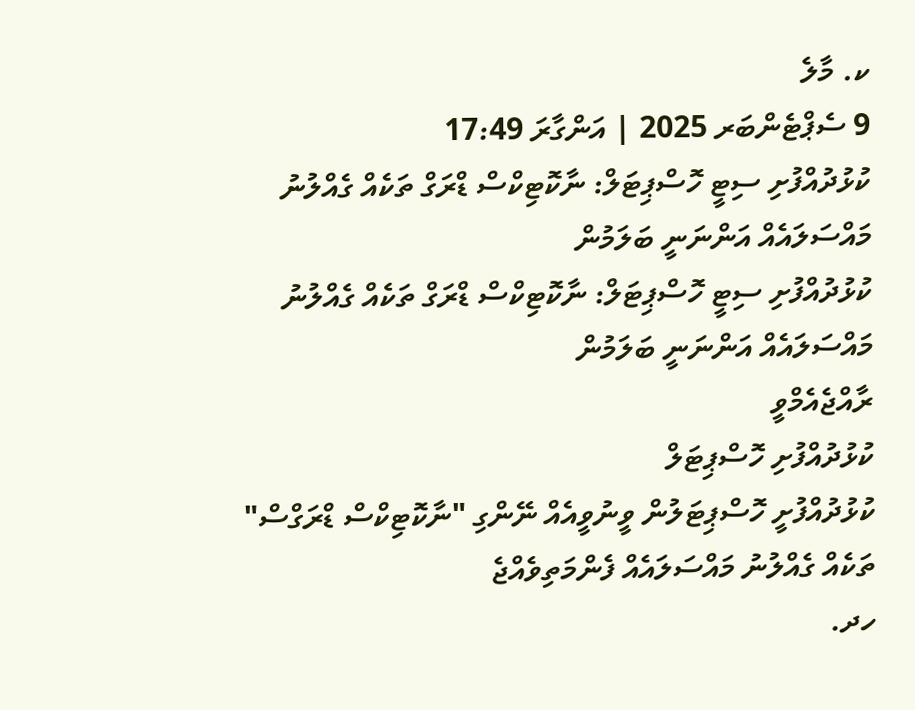ކ. މާލެ
9 ސެޕްޓެންބަރ 2025 | އަންގާރަ 17:49
ކުޅުދުއްފުށި ސިޓީ ހޮސްޕިޓަލް: ނާކޮޓިކްސް ޑްރަގް ތަކެއް ގެއްލުނު މައްސަލައެއް އަންނަނީ ބަލަމުން
ކުޅުދުއްފުށި ސިޓީ ހޮސްޕިޓަލް: ނާކޮޓިކްސް ޑްރަގް ތަކެއް ގެއްލުނު މައްސަލައެއް އަންނަނީ ބަލަމުން
ރާއްޖެއެމްވީ
ކުޅުދުއްފުށި ހޮސްޕިޓަލް
ކުޅުދުއްފުށީ ހޮސްޕިޓަލުން ވީނުވީއެއް ނޭންގި "ނާކޮޓިކްސް ޑްރަގްސް" ތަކެއް ގެއްލުނު މައްސަލައެއް ފެންމަތިވެއްޖެ
ހދ.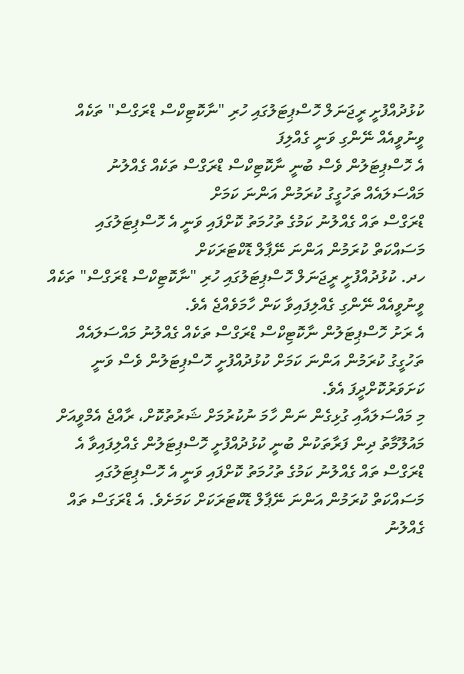ކުޅުދުއްފުށީ ރީޖަނަލް ހޮސްޕިޓަލުގައި ހުރި "ނާކޮޓިކްސް ޑްރަގްސް" ތަކެއް ވީނުވީއެއް ނޭންގި ވަނީ ގެއްލިފަ
އެ ހޮސްޕިޓަލުން ވެސް ބުނީ ނާކޮޓިކްސް ޑްރަގްސް ތަކެއް ގެއްލުނު މައްސަލައެއް ތަހުގީގު ކުރަމުން އަންނަ ކަމަށް
ޑްރަގްސް ތައް ގެއްލުނު ކަމުގެ ތުހުމަތު ކޮށްފައި ވަނީ އެ ހޮސްޕިޓަލުގައި މަސައްކަތް ކުރަމުން އަންނަ ނޭޕާލް ޑޮކްޓަރަކަށް
ހދ. ކުޅުދުއްފުށީ ރީޖަނަލް ހޮސްޕިޓަލުގައި ހުރި "ނާކޮޓިކްސް ޑްރަގްސް" ތަކެއް ވީނުވީއެއް ނޭންގި ގެއްލިފައިވާ ކަން ހާމަވެއްޖެ އެވެ.
އެ ރަށު ހޮސްޕިޓަލުން ނާކޮޓިކްސް ޑްރަގްސް ތަކެއް ގެއްލުނު މައްސަލައެއް ތަހުގީގު ކުރަމުން އަންނަ ކަމަށް ކުޅުދުއްފުށީ ހޮސްޕިޓަލުން ވެސް ވަނީ ކަށަވަރުކޮށްދީފަ އެވެ.
މި މައްސަލައާއި ގުޅިގެން ނަން ހާމަ ނުކުރުމަށް ޝަރުތުކޮށް، ރާއްޖެ އެމްވީއަށް މައުލޫމާތު ދިން ފަރާތަކުން ބުނީ ކުޅުދުއްފުށީ ހޮސްޕިޓަލުން ގެއްލިފައިވާ އެ ޑްރަގްސް ތައް ގެއްލުނު ކަމުގެ ތުހުމަތު ކޮށްފައި ވަނީ އެ ހޮސްޕިޓަލުގައި މަސައްކަތް ކުރަމުން އަންނަ ނޭޕާލް ޑޮކްޓަރަކަށް ކަމަށެވެ. އެ ޑްރަގަސް ތައް ގެއްލުނު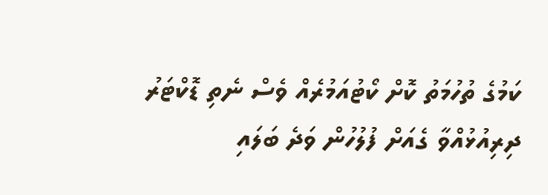ކަމުގެ ތުހުމަތު ކޮށް ކޯޓުއަމުރެއް ވެސް ނެތި ޑޮކްޓަރު ދިރިއުޅުއްވާ ގެއަށް ފުލުހުން ވަދެ ބަލައި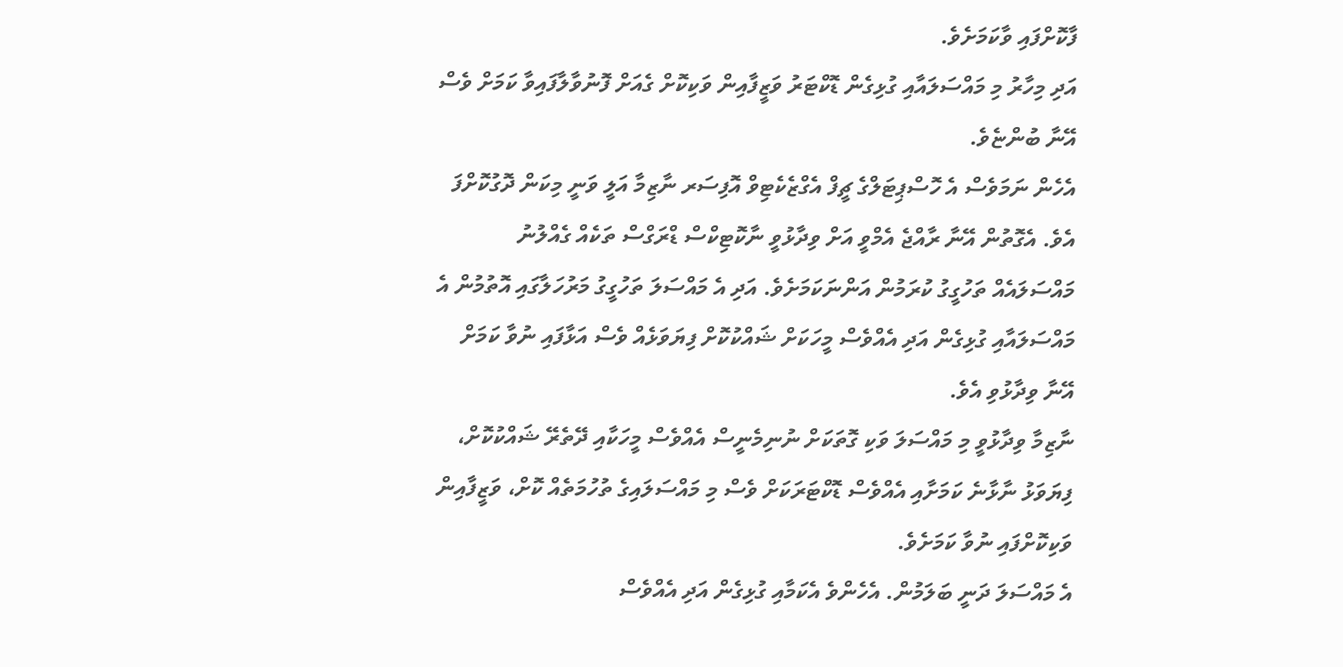ފާކޮށްފައި ވާކަމަށެވެ.
އަދި މިހާރު މި މައްސަލައާއި ގުޅިގެން ޑޮކްޓަރު ވަޒީފާއިން ވަކިކޮށް ގެއަށް ފޮނުވާލާފައިވާ ކަމަށް ވެސް އޭނާ ބުންޏެވެ.
އެހެން ނަމަވެސް އެ ހޮސްޕިޓަލްގެ ޗީފް އެގްޒެކެޓިވް އޮފިސަރ ނާޒިމާ އަލީ ވަނީ މިކަން ދޮގުކޮށްފަ އެވެ. އެގޮތުން އޭނާ ރާއްޖެ އެމްވީ އަށް ވިދާޅުވީ ނާކޮޓިކްސް ޑްރަގްސް ތަކެއް ގެއްލުނު މައްސަލައެއް ތަހުގީގު ކުރަމުން އަންނަކަމަށެވެ. އަދި އެ މައްސަލަ ތަހުގީގު މަރުހަލާގައި އޮތުމުން އެ މައްސަލައާއި ގުޅިގެން އަދި އެއްވެސް މީހަކަށް ޝައްކުކޮށް ފިޔަވަޅެއް ވެސް އަޅާފައި ނުވާ ކަމަށް އޭނާ ވިދާޅުވި އެވެ.
ނާޒިމާ ވިދާޅުވީ މި މައްސަލަ ވަކި ގޮތަކަށް ނުނިމެނީސް އެއްވެސް މީހަކާއި ދޭތެރޭ ޝައްކުކޮށް، ފިޔަވަޅު ނާޅާނެ ކަމަށާއި އެއްވެސް ޑޮކްޓަރަކަށް ވެސް މި މައްސަލައިގެ ތުހުމަތެއް ކޮށް، ވަޒީފާއިން ވަކިކޮށްފައި ނުވާ ކަމަށެވެ.
އެ މައްސަލަ ދަނީ ބަލަމުން. އެހެންވެ އެކަމާއި ގުޅިގެން އަދި އެއްވެސް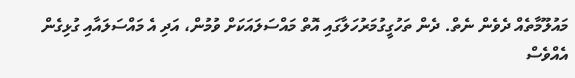މައުލޫމާތެއް ދެވެން ނެތް. ދެން ތަހުގީގުމަރުހަލާގައި އޮތް މައްސަލައަކަށް ވުމުން، އަދި އެ މައްސަލައާއި ގުޅިގެން އެއްވެސް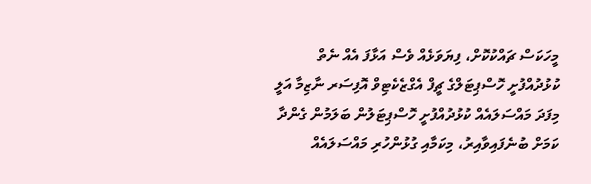މީހަކަސް ޗައްކުކޮށް، ފިޔަވަޅެއް ވެސް އަޅާފަ އެއް ނެތް
ކުޅުދުއްފުށީ ހޮސްޕިޓަލްގެ ޗީފް އެގްޒެކެޓިވް އޮފިސަރ ނާޒިމާ އަލީ
މިފަދަ މައްސަލައެއް ކުޅުދުއްފުށީ ހޮސްޕިޓަލުން ބަލަމުން ގެންދާ ކަމަށް ބުނެފައިވާއިރު، މިކަމާއި ގުޅުންހުރި މައްސަލައެއް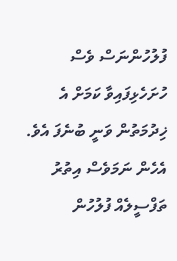ފުލުހުންނަސް ވެސް ހުށަހެޅިފައިވާ ކަމަށް އެ ޚިދުމަތުން ވަނީ ބުނެފަ އެވެ. އެހެން ނަމަވެސް އިތުރު ތަފްސީލެއް ފުލުހުން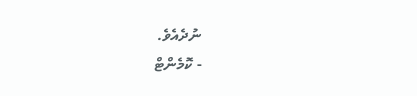ނުދެއެވެ.
- ކޮމެންޓް